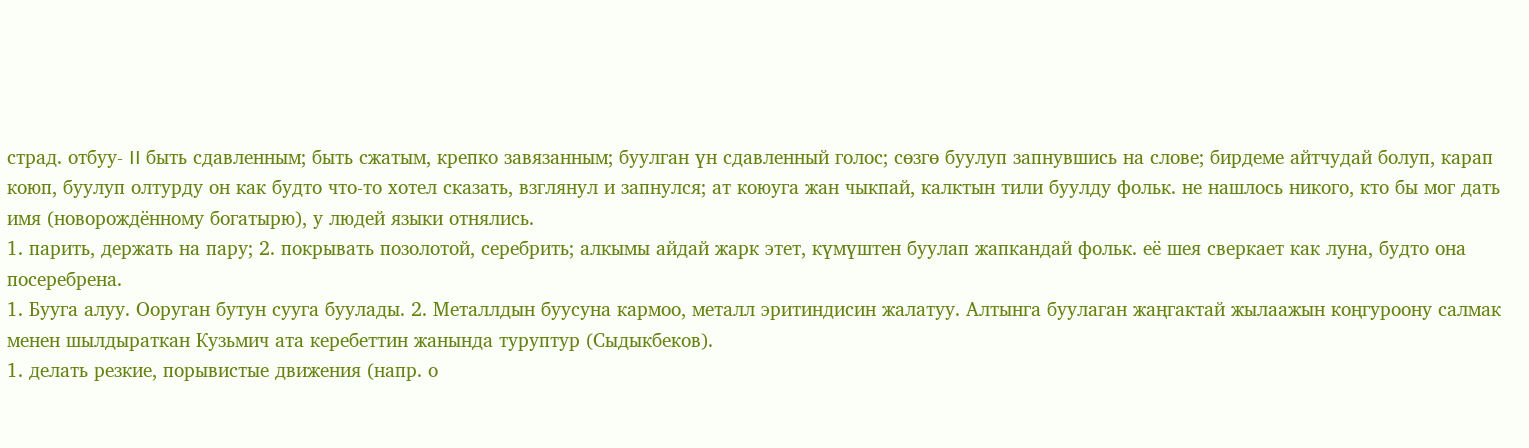страд. отбуу- II быть сдавленным; быть сжатым, крепко завязанным; буулган үн сдавленный голос; сөзгө буулуп запнувшись на слове; бирдеме айтчудай болуп, карап коюп, буулуп олтурду он как будто что-то хотел сказать, взглянул и запнулся; ат коюуга жан чыкпай, калктын тили буулду фольк. не нашлось никого, кто бы мог дать имя (новорождённому богатырю), у людей языки отнялись.
1. парить, держать на пару; 2. покрывать позолотой, серебрить; алкымы айдай жарк этет, күмүштен буулап жапкандай фольк. её шея сверкает как луна, будто она посеребрена.
1. Бууга алуу. Ооруган бутун сууга буулады. 2. Металлдын буусуна кармоо, металл эритиндисин жалатуу. Алтынга буулаган жаңгактай жылаажын коңгуроону салмак менен шылдыраткан Кузьмич ата керебеттин жанында туруптур (Сыдыкбеков).
1. делать резкие, порывистые движения (напр. о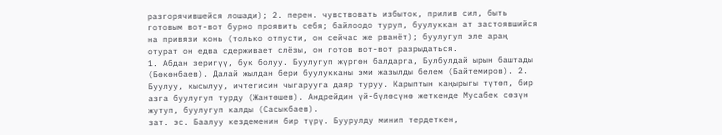разгорячившейся лошади); 2. перен. чувствовать избыток, прилив сил, быть готовым вот-вот бурно проявить себя; байлоодо туруп, буулуккан ат застоявшийся на привязи конь (только отпусти, он сейчас же рванёт); буулугуп эле араң отурат он едва сдерживает слёзы, он готов вот-вот разрыдаться.
1. Абдан зеригүү, бук болуу. Буулугуп жүргөн балдарга, Булбулдай ырын баштады (Бөкөнбаев). Далай жылдан бери буулукканы эми жазылды белем (Байтемиров). 2. Буулуу, кысылуу, ичтегисин чыгарууга даяр туруу. Карыптын каңырыгы түтөп, бир азга буулугуп турду (Жантөшев). Андрейдин үй-бүлөсүнө жеткенде Мусабек сөзүн жутуп, буулугуп калды (Сасыкбаев).
зат. эс. Баалуу кездеменин бир түрү. Буурулду минип тердеткен,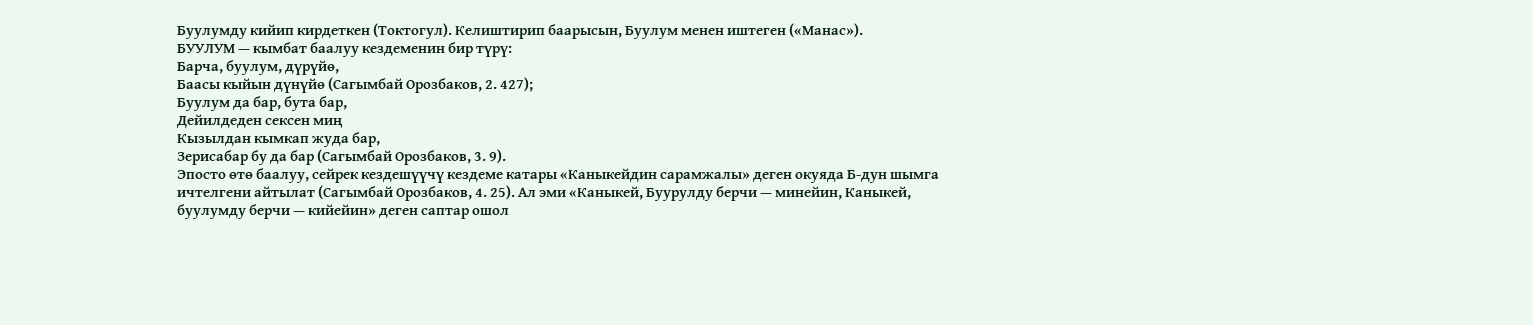Буулумду кийип кирдеткен (Токтогул). Келиштирип баарысын, Буулум менен иштеген («Манас»).
БУУЛУМ — кымбат баалуу кездеменин бир түрү:
Барча, буулум, дүрүйө,
Баасы кыйын дүнүйө (Сагымбай Орозбаков, 2. 427);
Буулум да бар, бута бар,
Дейилдеден сексен миң
Кызылдан кымкап жуда бар,
Зерисабар бу да бар (Сагымбай Орозбаков, 3. 9).
Эпосто өтө баалуу, сейрек кездешүүчү кездеме катары «Каныкейдин сарамжалы» деген окуяда Б-дун шымга ичтелгени айтылат (Сагымбай Орозбаков, 4. 25). Ал эми «Каныкей, Буурулду берчи — минейин, Каныкей, буулумду берчи — кийейин» деген саптар ошол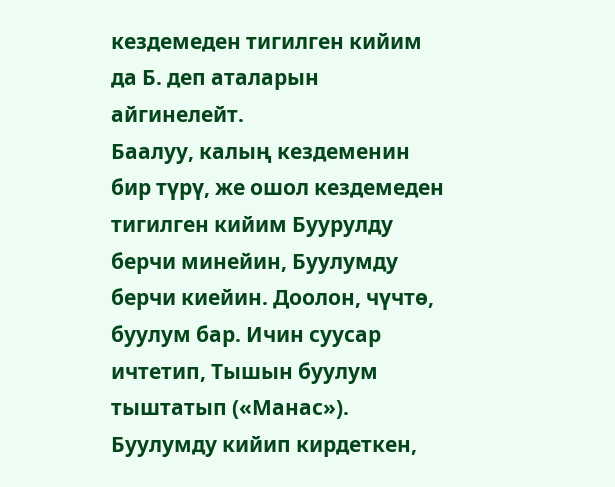кездемеден тигилген кийим да Б. деп аталарын айгинелейт.
Баалуу, калың кездеменин бир түрү, же ошол кездемеден тигилген кийим Буурулду берчи минейин, Буулумду берчи киейин. Доолон, чүчтө, буулум бар. Ичин суусар ичтетип, Тышын буулум тыштатып («Манас»). Буулумду кийип кирдеткен,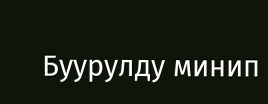Буурулду минип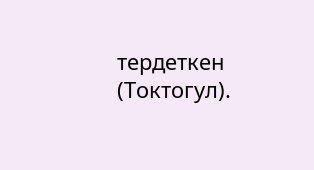тердеткен (Токтогул).